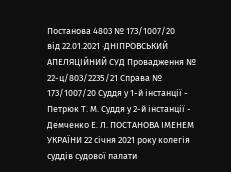Постанова 4803 № 173/1007/20
від 22.01.2021 ·ДНІПРОВСЬКИЙ АПЕЛЯЦІЙНИЙ СУД Провадження № 22-ц/803/2235/21 Справа № 173/1007/20 Суддя у 1-й інстанції - Петрюк Т. М. Суддя у 2-й інстанції - Демченко Е. Л. ПОСТАНОВА ІМЕНЕМ УКРАЇНИ 22 січня 2021 року колегія суддів судової палати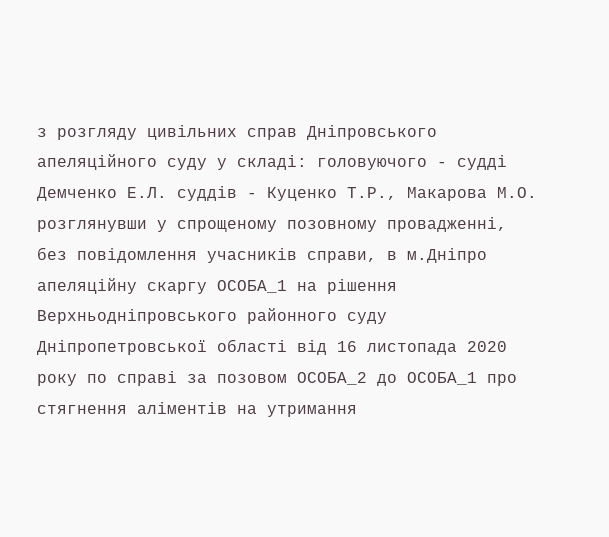з розгляду цивільних справ Дніпровського апеляційного суду у складі: головуючого - судді Демченко Е.Л. суддів - Куценко Т.Р., Макарова М.О. розглянувши у спрощеному позовному провадженні, без повідомлення учасників справи, в м.Дніпро апеляційну скаргу ОСОБА_1 на рішення Верхньодніпровського районного суду Дніпропетровської області від 16 листопада 2020 року по справі за позовом ОСОБА_2 до ОСОБА_1 про стягнення аліментів на утримання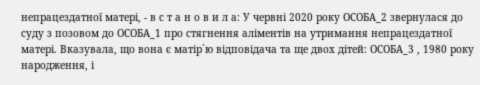непрацездатної матері, - в с т а н о в и л а: У червні 2020 року ОСОБА_2 звернулася до суду з позовом до ОСОБА_1 про стягнення аліментів на утримання непрацездатної матері. Вказувала, що вона є матір`ю відповідача та ще двох дітей: ОСОБА_3 , 1980 року народження, і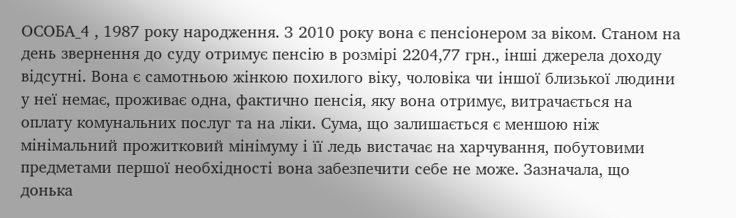ОСОБА_4 , 1987 року народження. З 2010 року вона є пенсіонером за віком. Станом на день звернення до суду отримує пенсію в розмірі 2204,77 грн., інші джерела доходу відсутні. Вона є самотньою жінкою похилого віку, чоловіка чи іншої близької людини у неї немає, проживає одна, фактично пенсія, яку вона отримує, витрачається на оплату комунальних послуг та на ліки. Сума, що залишається є меншою ніж мінімальний прожитковий мінімуму і її ледь вистачає на харчування, побутовими предметами першої необхідності вона забезпечити себе не може. Зазначала, що донька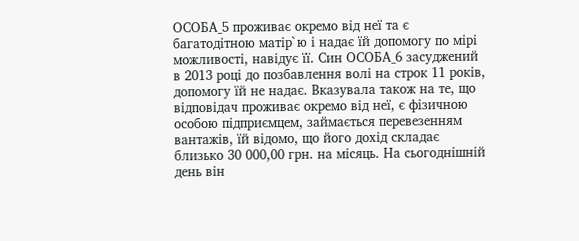ОСОБА_5 проживає окремо від неї та є багатодітною матір`ю і надає їй допомогу по мірі можливості, навідує її. Син ОСОБА_6 засуджений в 2013 році до позбавлення волі на строк 11 років, допомогу їй не надає. Вказувала також на те, що відповідач проживає окремо від неї, є фізичною особою підприємцем, займається перевезенням вантажів, їй відомо, що його дохід складає близько 30 000,00 грн. на місяць. На сьогоднішній день він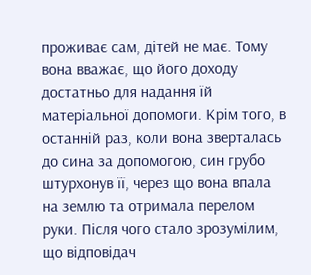проживає сам, дітей не має. Тому вона вважає, що його доходу достатньо для надання їй матеріальної допомоги. Крім того, в останній раз, коли вона зверталась до сина за допомогою, син грубо штурхонув її, через що вона впала на землю та отримала перелом руки. Після чого стало зрозумілим, що відповідач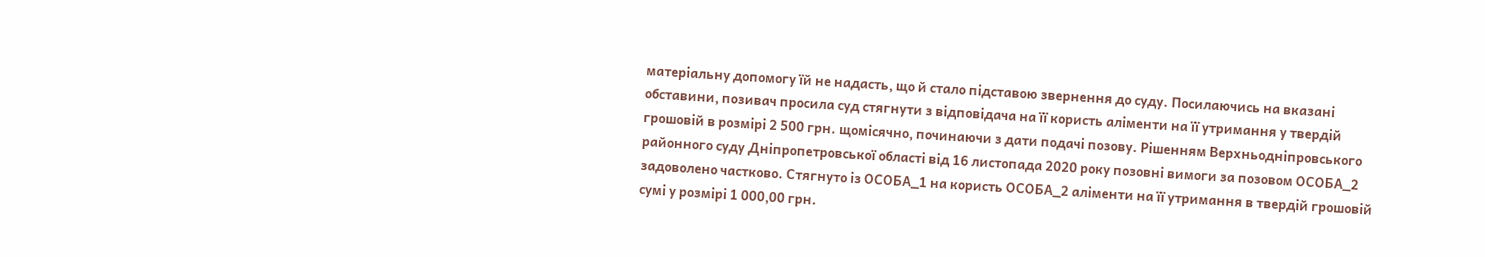матеріальну допомогу їй не надасть, що й стало підставою звернення до суду. Посилаючись на вказані обставини, позивач просила суд стягнути з відповідача на її користь аліменти на її утримання у твердій грошовій в розмірі 2 500 грн. щомісячно, починаючи з дати подачі позову. Рішенням Верхньодніпровського районного суду Дніпропетровської області від 16 листопада 2020 року позовні вимоги за позовом ОСОБА_2 задоволено частково. Стягнуто із ОСОБА_1 на користь ОСОБА_2 аліменти на її утримання в твердій грошовій сумі у розмірі 1 000,00 грн.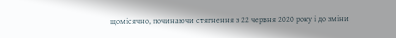щомісячно, починаючи стягнення з 22 червня 2020 року і до зміни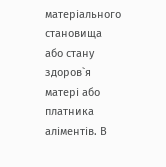матеріального становища або стану здоров`я матері або платника аліментів. В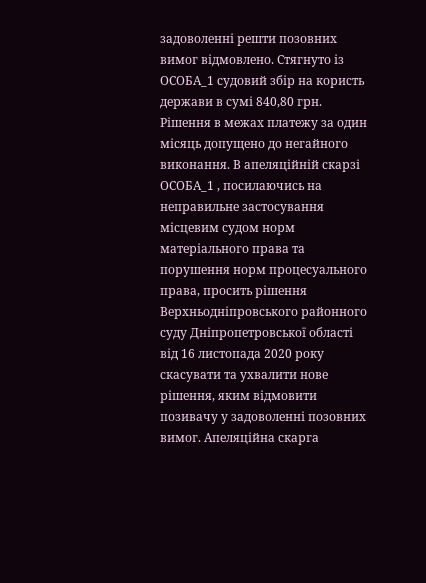задоволенні решти позовних вимог відмовлено. Стягнуто із ОСОБА_1 судовий збір на користь держави в сумі 840,80 грн. Рішення в межах платежу за один місяць допущено до негайного виконання. В апеляційній скарзі ОСОБА_1 , посилаючись на неправильне застосування місцевим судом норм матеріального права та порушення норм процесуального права, просить рішення Верхньодніпровського районного суду Дніпропетровської області від 16 листопада 2020 року скасувати та ухвалити нове рішення, яким відмовити позивачу у задоволенні позовних вимог. Апеляційна скарга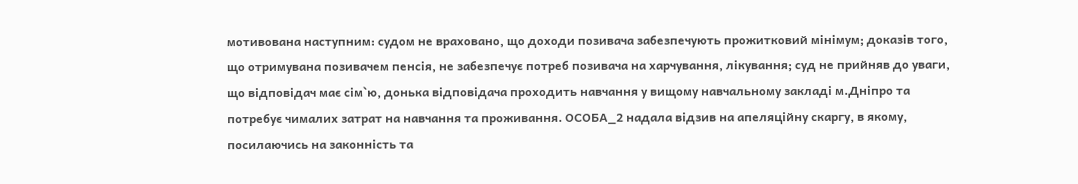мотивована наступним: судом не враховано, що доходи позивача забезпечують прожитковий мінімум; доказів того, що отримувана позивачем пенсія, не забезпечує потреб позивача на харчування, лікування; суд не прийняв до уваги, що відповідач має сім`ю, донька відповідача проходить навчання у вищому навчальному закладі м.Дніпро та потребує чималих затрат на навчання та проживання. ОСОБА_2 надала відзив на апеляційну скаргу, в якому, посилаючись на законність та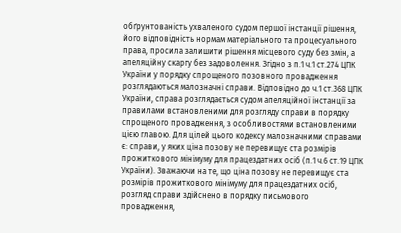обґрунтованість ухваленого судом першої інстанції рішення, його відповідність нормам матеріального та процесуального права, просила залишити рішення місцевого суду без змін, а апеляційну скаргу без задоволення. Згідно з п.1 ч.1 ст.274 ЦПК України у порядку спрощеного позовного провадження розглядаються малозначні справи. Відповідно до ч.1 ст.368 ЦПК України, справа розглядається судом апеляційної інстанції за правилами встановленими для розгляду справи в порядку спрощеного провадження, з особливостями встановленими цією главою. Для цілей цього кодексу малозначними справами є: справи, у яких ціна позову не перевищує ста розмірів прожиткового мінімуму для працездатних осіб (п.1 ч.6 ст.19 ЦПК України). Зважаючи на те, що ціна позову не перевищує ста розмірів прожиткового мінімуму для працездатних осіб, розгляд справи здійснено в порядку письмового провадження,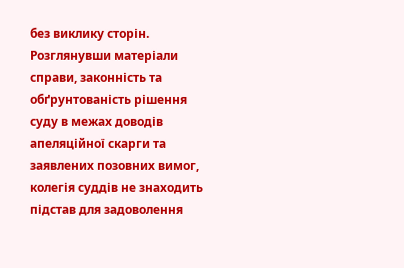без виклику сторін. Розглянувши матеріали справи, законність та обґрунтованість рішення суду в межах доводів апеляційної скарги та заявлених позовних вимог, колегія суддів не знаходить підстав для задоволення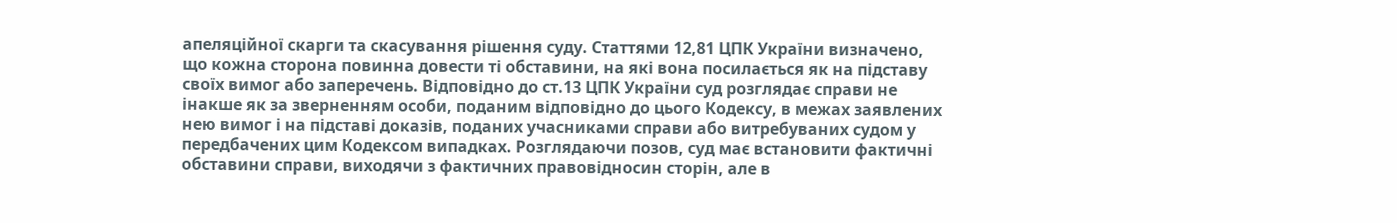апеляційної скарги та скасування рішення суду. Статтями 12,81 ЦПК України визначено, що кожна сторона повинна довести ті обставини, на які вона посилається як на підставу своїх вимог або заперечень. Відповідно до ст.13 ЦПК України суд розглядає справи не інакше як за зверненням особи, поданим відповідно до цього Кодексу, в межах заявлених нею вимог і на підставі доказів, поданих учасниками справи або витребуваних судом у передбачених цим Кодексом випадках. Розглядаючи позов, суд має встановити фактичні обставини справи, виходячи з фактичних правовідносин сторін, але в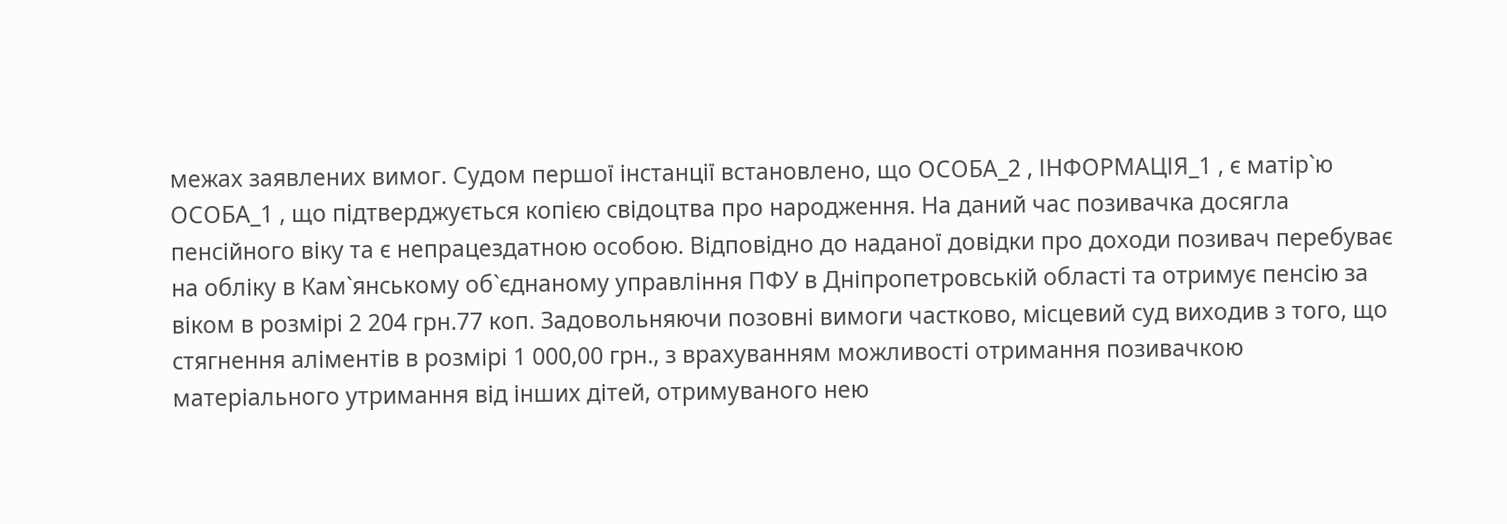межах заявлених вимог. Судом першої інстанції встановлено, що ОСОБА_2 , ІНФОРМАЦІЯ_1 , є матір`ю ОСОБА_1 , що підтверджується копією свідоцтва про народження. На даний час позивачка досягла пенсійного віку та є непрацездатною особою. Відповідно до наданої довідки про доходи позивач перебуває на обліку в Кам`янському об`єднаному управління ПФУ в Дніпропетровській області та отримує пенсію за віком в розмірі 2 204 грн.77 коп. Задовольняючи позовні вимоги частково, місцевий суд виходив з того, що стягнення аліментів в розмірі 1 000,00 грн., з врахуванням можливості отримання позивачкою матеріального утримання від інших дітей, отримуваного нею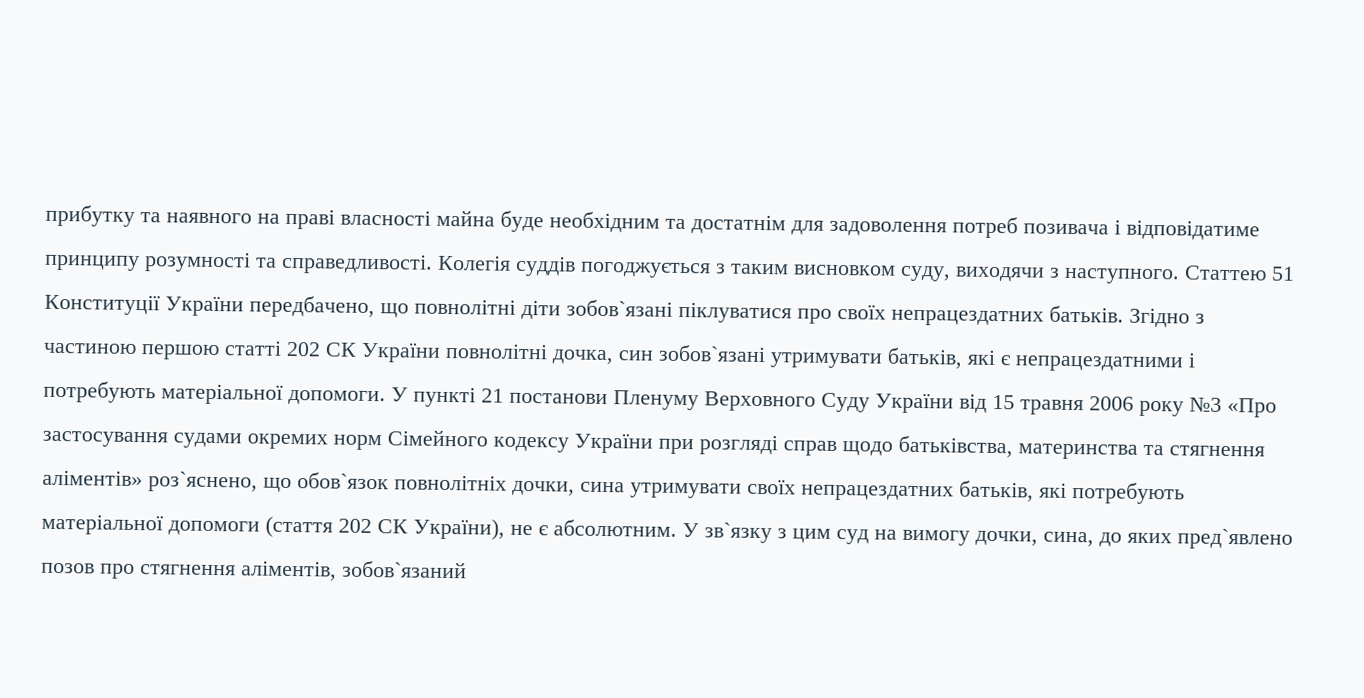прибутку та наявного на праві власності майна буде необхідним та достатнім для задоволення потреб позивача і відповідатиме принципу розумності та справедливості. Колегія суддів погоджується з таким висновком суду, виходячи з наступного. Статтею 51 Конституції України передбачено, що повнолітні діти зобов`язані піклуватися про своїх непрацездатних батьків. Згідно з частиною першою статті 202 СК України повнолітні дочка, син зобов`язані утримувати батьків, які є непрацездатними і потребують матеріальної допомоги. У пункті 21 постанови Пленуму Верховного Суду України від 15 травня 2006 року №3 «Про застосування судами окремих норм Сімейного кодексу України при розгляді справ щодо батьківства, материнства та стягнення аліментів» роз`яснено, що обов`язок повнолітніх дочки, сина утримувати своїх непрацездатних батьків, які потребують матеріальної допомоги (стаття 202 СК України), не є абсолютним. У зв`язку з цим суд на вимогу дочки, сина, до яких пред`явлено позов про стягнення аліментів, зобов`язаний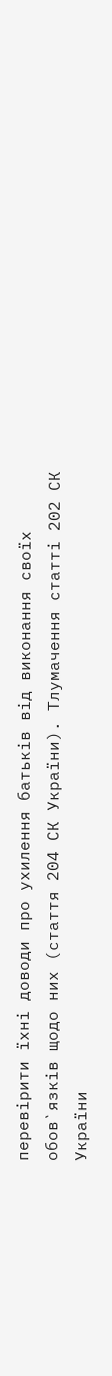перевірити їхні доводи про ухилення батьків від виконання своїх обов`язків щодо них (стаття 204 СК України). Тлумачення статті 202 СК України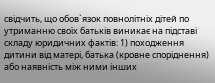свідчить, що обов`язок повнолітніх дітей по утриманню своїх батьків виникає на підставі складу юридичних фактів: 1) походження дитини від матері, батька (кровне споріднення) або наявність між ними інших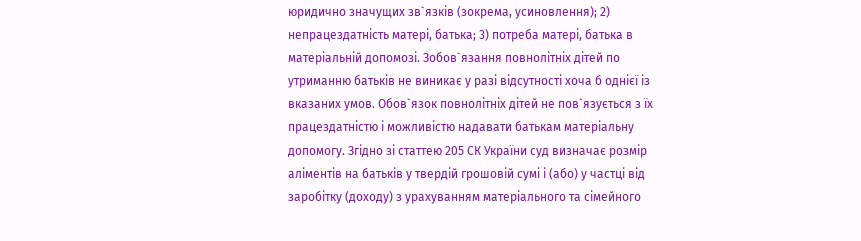юридично значущих зв`язків (зокрема, усиновлення); 2) непрацездатність матері, батька; 3) потреба матері, батька в матеріальній допомозі. Зобов`язання повнолітніх дітей по утриманню батьків не виникає у разі відсутності хоча б однієї із вказаних умов. Обов`язок повнолітніх дітей не пов`язується з їх працездатністю і можливістю надавати батькам матеріальну допомогу. Згідно зі статтею 205 СК України суд визначає розмір аліментів на батьків у твердій грошовій сумі і (або) у частці від заробітку (доходу) з урахуванням матеріального та сімейного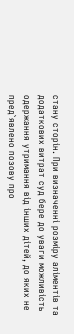стану сторін. При визначенні розміру аліментів та додаткових витрат суд бере до уваги можливість одержання утримання від інших дітей, до яких не пред`явлено позову про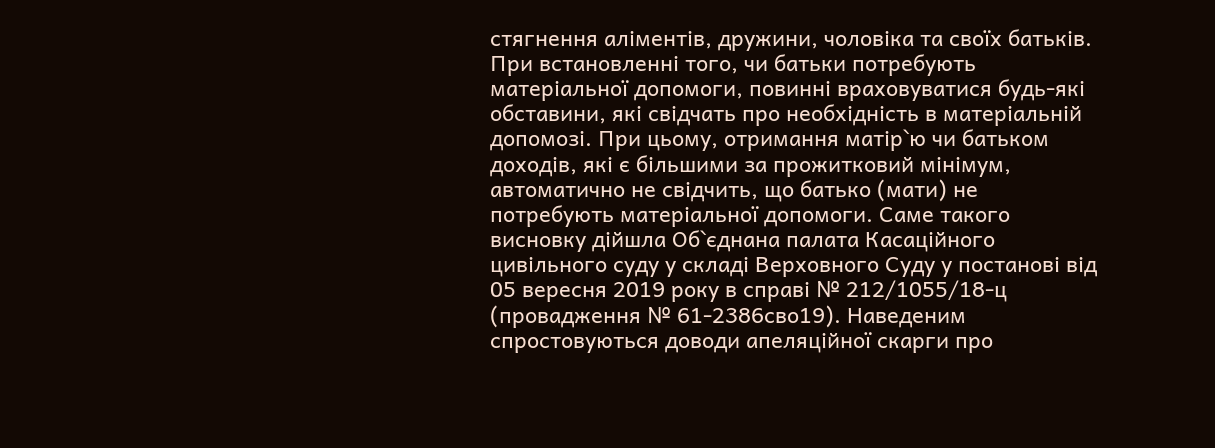стягнення аліментів, дружини, чоловіка та своїх батьків. При встановленні того, чи батьки потребують матеріальної допомоги, повинні враховуватися будь-які обставини, які свідчать про необхідність в матеріальній допомозі. При цьому, отримання матір`ю чи батьком доходів, які є більшими за прожитковий мінімум, автоматично не свідчить, що батько (мати) не потребують матеріальної допомоги. Саме такого висновку дійшла Об`єднана палата Касаційного цивільного суду у складі Верховного Суду у постанові від 05 вересня 2019 року в справі № 212/1055/18-ц (провадження № 61-2386сво19). Наведеним спростовуються доводи апеляційної скарги про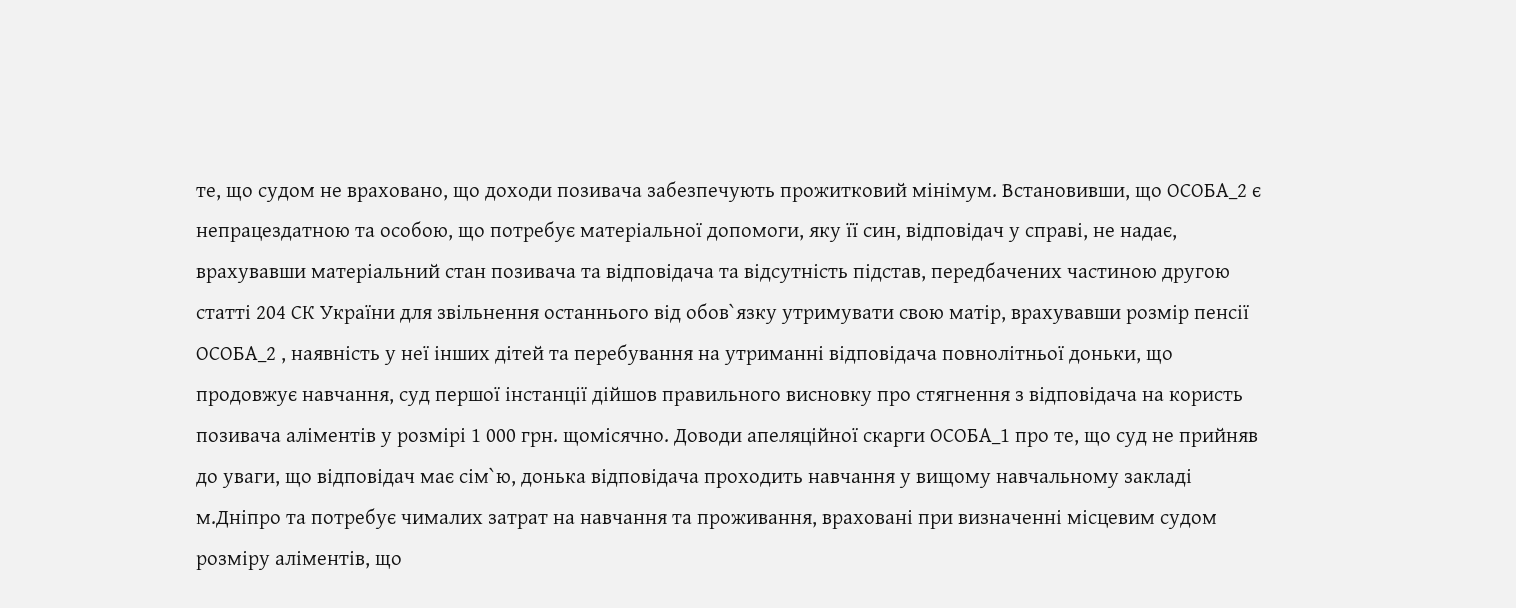те, що судом не враховано, що доходи позивача забезпечують прожитковий мінімум. Встановивши, що ОСОБА_2 є непрацездатною та особою, що потребує матеріальної допомоги, яку її син, відповідач у справі, не надає, врахувавши матеріальний стан позивача та відповідача та відсутність підстав, передбачених частиною другою статті 204 СК України для звільнення останнього від обов`язку утримувати свою матір, врахувавши розмір пенсії ОСОБА_2 , наявність у неї інших дітей та перебування на утриманні відповідача повнолітньої доньки, що продовжує навчання, суд першої інстанції дійшов правильного висновку про стягнення з відповідача на користь позивача аліментів у розмірі 1 000 грн. щомісячно. Доводи апеляційної скарги ОСОБА_1 про те, що суд не прийняв до уваги, що відповідач має сім`ю, донька відповідача проходить навчання у вищому навчальному закладі м.Дніпро та потребує чималих затрат на навчання та проживання, враховані при визначенні місцевим судом розміру аліментів, що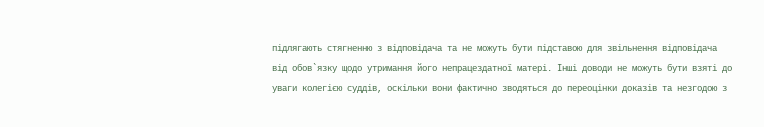підлягають стягненню з відповідача та не можуть бути підставою для звільнення відповідача від обов`язку щодо утримання його непрацездатної матері. Інші доводи не можуть бути взяті до уваги колегією суддів, оскільки вони фактично зводяться до переоцінки доказів та незгодою з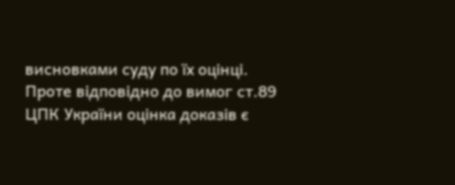висновками суду по їх оцінці. Проте відповідно до вимог ст.89 ЦПК України оцінка доказів є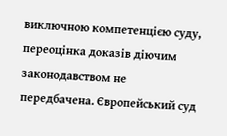виключною компетенцією суду, переоцінка доказів діючим законодавством не передбачена. Європейський суд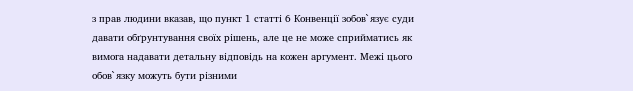з прав людини вказав, що пункт 1 статті 6 Конвенції зобов`язує суди давати обґрунтування своїх рішень, але це не може сприйматись як вимога надавати детальну відповідь на кожен аргумент. Межі цього обов`язку можуть бути різними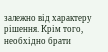залежно від характеру рішення. Крім того, необхідно брати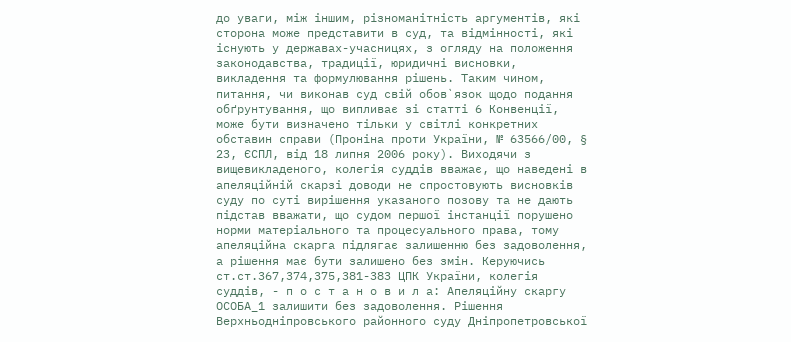до уваги, між іншим, різноманітність аргументів, які сторона може представити в суд, та відмінності, які існують у державах-учасницях, з огляду на положення законодавства, традиції, юридичні висновки, викладення та формулювання рішень. Таким чином, питання, чи виконав суд свій обов`язок щодо подання обґрунтування, що випливає зі статті 6 Конвенції, може бути визначено тільки у світлі конкретних обставин справи (Проніна проти України, № 63566/00, § 23, ЄСПЛ, від 18 липня 2006 року). Виходячи з вищевикладеного, колегія суддів вважає, що наведені в апеляційній скарзі доводи не спростовують висновків суду по суті вирішення указаного позову та не дають підстав вважати, що судом першої інстанції порушено норми матеріального та процесуального права, тому апеляційна скарга підлягає залишенню без задоволення, а рішення має бути залишено без змін. Керуючись ст.ст.367,374,375,381-383 ЦПК України, колегія суддів, - п о с т а н о в и л а: Апеляційну скаргу ОСОБА_1 залишити без задоволення. Рішення Верхньодніпровського районного суду Дніпропетровської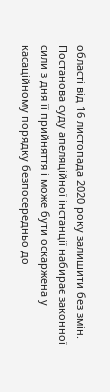області від 16 листопада 2020 року залишити без змін. Постанова суду апеляційної інстанції набирає законної сили з дня її прийняття і може бути оскаржена у касаційному порядку безпосередньо до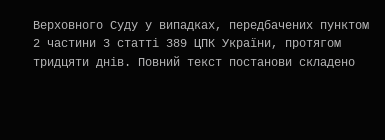Верховного Суду у випадках, передбачених пунктом 2 частини 3 статті 389 ЦПК України, протягом тридцяти днів. Повний текст постанови складено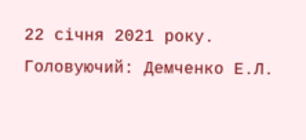22 січня 2021 року. Головуючий: Демченко Е.Л.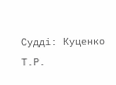Судді: Куценко Т.Р.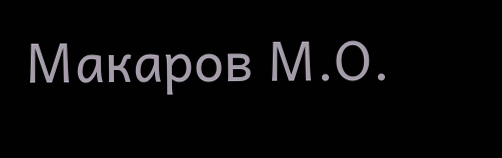Макаров М.О.